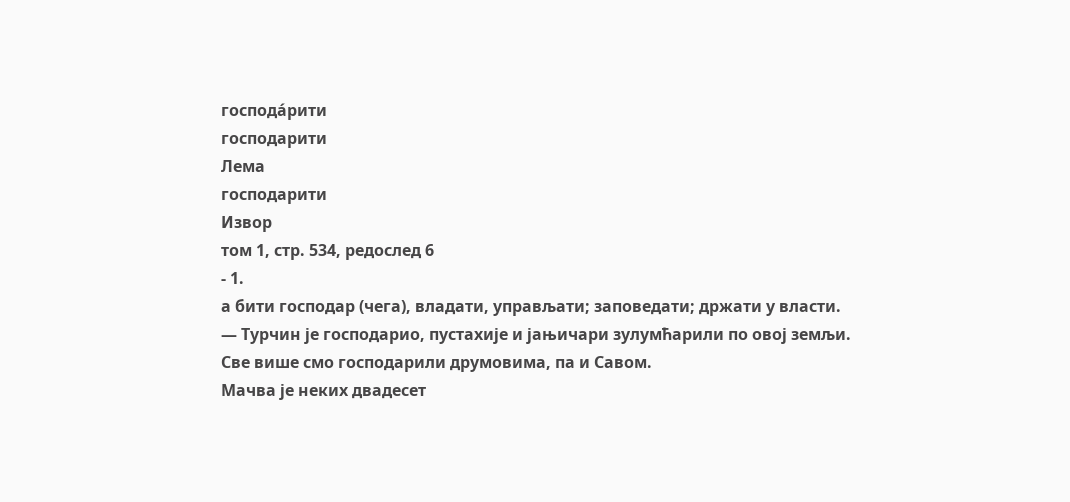господа́рити
господарити
Лема
господарити
Извор
том 1, стр. 534, редослед 6
- 1.
а бити господар (чега), владати, управљати; заповедати; држати у власти.
— Турчин је господарио, пустахије и јањичари зулумћарили по овој земљи.
Све више смо господарили друмовима, па и Савом.
Мачва је неких двадесет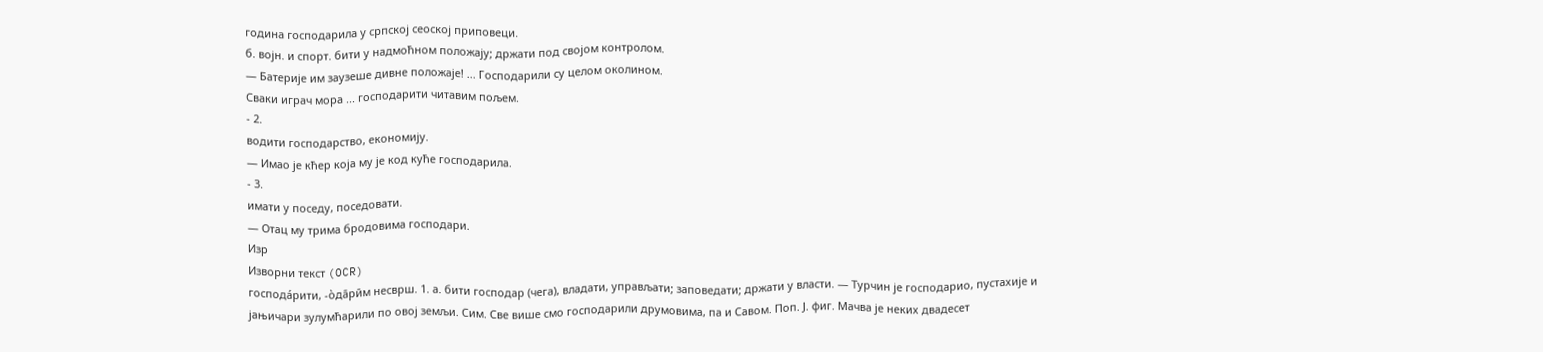година господарила у српској сеоској приповеци.
б. војн. и спорт. бити у надмоћном положају; држати под својом контролом.
— Батерије им заузеше дивне положаје! ... Господарили су целом околином.
Сваки играч мора ... господарити читавим пољем.
- 2.
водити господарство, економију.
— Имао је кћер која му је код куће господарила.
- 3.
имати у поседу, поседовати.
— Отац му трима бродовима господари.
Изр
Изворни текст (OCR)
господа́рити, -о̀да̄рӣм несврш. 1. а. бити господар (чега), владати, управљати; заповедати; држати у власти. — Турчин је господарио, пустахије и јањичари зулумћарили по овој земљи. Сим. Све више смо господарили друмовима, па и Савом. Поп. Ј. фиг. Мачва је неких двадесет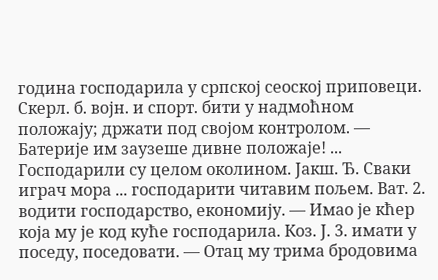година господарила у српској сеоској приповеци. Скерл. б. војн. и спорт. бити у надмоћном положају; држати под својом контролом. — Батерије им заузеше дивне положаје! ... Господарили су целом околином. Јакш. Ђ. Сваки играч мора ... господарити читавим пољем. Ват. 2. водити господарство, економију. — Имао је кћер која му је код куће господарила. Коз. Ј. 3. имати у поседу, поседовати. — Отац му трима бродовима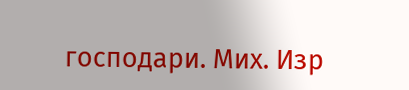господари. Мих. Изр